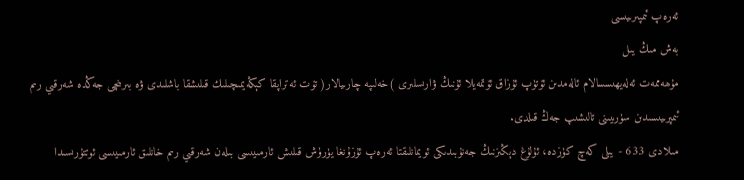ئەرەپ ئىمپىرىيىسى
بەش مىڭ يىل
مۇھەممەت ئەلەيھىسسالام ئالەمدىن ئۆتۈپ ئۇزاق ئۆتمەيلا ئۇنىڭ ۋارىسلىرى )خەلىپە چارىيالار( تۆت ئەتراپقا كېڭەيمىچىلىك قىلىشقا باشلىدى ۋە بىرىنچى جەڭدە شەرقىي رىم ئىمپرىيىسىدىن سۈرىيىنى تالىشىپ جەڭ قىلدى.
مىلادى 633 - يىلى كەچ كۈزدە، ئۇلۇغ دېڭىزنىڭ جەنۇبىدىكى ئويمانلىقتا ئەرەپ ئۇزۇنغا يۈرۈش قىلىش ئارمىيىسى بىلەن شەرقىي رىم خانلىق ئارمىيىسى ئوتتۇرىسىدا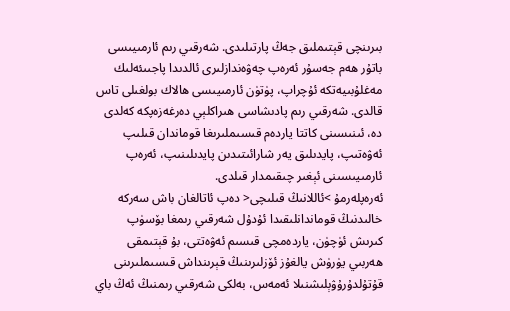بىرىنچى قېتىملىق جەڭ پارتىلىدى. شەرقىي رىم ئارمىيىسى باتۇر ھەم جەسۇر ئەرەپ چەۋەندازلىرى ئالدىدا پاجىىئەلىك مەغلۇبىيەتكە ئۇچراپ، پۈتۈن ئارمىيىسى ھالاك بولغىلى تاس قالدى. شەرقىي رىم پادىشاسى ھىراكلېي دەرغەزەپكە كەلدى دە، ئىنىسىنى كاتتا ياردەم قىسىملىرىغا قوماندان قىلىپ ئەۋەتىپ، پايدىلىق يەر شارائىتىدىن پايدىلىنىپ، ئەرەپ ئارمىيىسىنى ئېغىر چىقىمدار قىلدى.
ئەرەپلەرمۇ >ئاللانىڭ قىلىچى< دەپ ئاتالغان باش سەركە خالىدنىڭ قوماندانلىقىدا ئۇدۇل شەرقىي رىمغا بۆسۈپ كىرىش ئۈچۈن، ياردەمچى قىسىم ئەۋەتتى، بۇ قېتىمقى ھەربىي يۈرۈش يالغۇز ئۆزلىرىنىڭ قېرىنداش قىسىملىرىنى قۇتۇلدۇرۇۋېلىشنىلا ئەمەس، بەلكى شەرقىي رىمنىڭ ئەڭ باي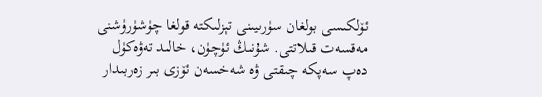ئۆلكىسى بولغان سۈرىيىنى تېزلىكتە قولغا چۈشۈرۈشنى مەقسەت قىلاتتى. شۇنىڭ ئۈچۈن، خالىد تەۋەكۈل دەپ سەپكە چىقتى ۋە شەخسەن ئۆزى بىر زەربىدار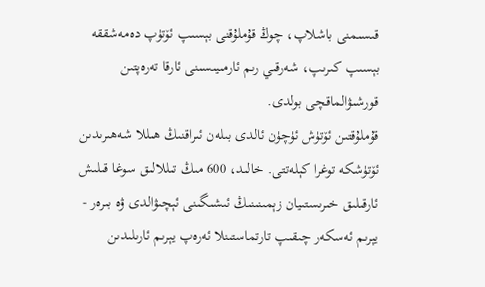قىسىمنى باشلاپ، چوڭ قۇملۇقنى بېسىپ ئۆتۈپ دەمەشققە بېسىپ كىرىپ، شەرقىي رىم ئارمىيىسىنى ئارقا تەرەپتىن قورشىۋالماقچى بولدى.
قۇملۇقتىن ئۆتۈش ئۈچۈن ئالدى بىلەن ئىراقنىڭ ھىللا شەھىرىدىن ئۆتۈشكە توغرا كېلەتتى. خالىد، 600 مىڭ تىللالىق سوغا قىلىش ئارقىلىق خىرىستىيان زېمىنىنىڭ ئىشىگىنى ئېچىۋالدى ۋە بىرەر - يېرىم ئەسكەر چىقىپ تارتماستىنلا ئەرەپ يېرىم ئارىلىدىن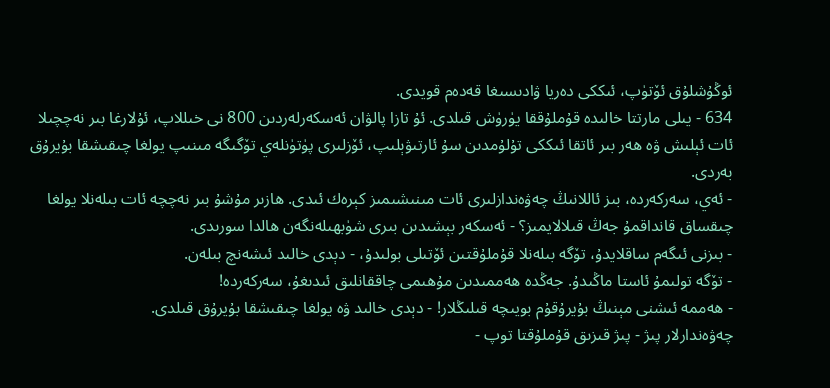ئوڭۇشلۇق ئۆتۈپ، ئىككى دەريا ۋادىسىغا قەدەم قويدى.
634 - يىلى مارتتا خالىدە قۇملۇققا يۈرۈش قىلدى. ئۇ تازا پالۋان ئەسكەرلەردىن 800 نى خىللاپ، ئۇلارغا بىر نەچچىلا ئات ئېلىش ۋە ھەر بىر ئاتقا ئىككى تۇلۇمدىن سۇ ئارتىۋېلىپ، ئۆزلىرى پۈتۈنلەي تۆگىگە مىنىپ يولغا چىقىشقا بۇيرۇق بەردى.
- ئەي، سەركەردە، بىز ئاللانىڭ چەۋەندازلىرى ئات مىنىشىمىز كېرەك ئىدى. ھازىر مۇشۇ بىر نەچچە ئات بىلەنلا يولغا چىقساق قانداقمۇ جەڭ قىلالايمىز؟ - ئەسكەر بېشىدىن بىرى شۈبھىلەنگەن ھالدا سورىدى.
- بىزنى ئىگەم ساقلايدۇ، تۆگە بىلەنلا قۇملۇقتىن ئۆتىلى بولىدۇ، - دېدى خالىد ئىشەنچ بىلەن.
- تۆگە تولىمۇ ئاستا ماڭىدۇ. جەڭدە ھەممىدىن مۇھىمى چاققانلىق ئىدىغۇ، سەركەردە!
- ھەممە ئىشنى مېنىڭ بۇيرۇقۇم بويىچە قىلىڭلار! - دېدى خالىد ۋە يولغا چىقىشقا بۇيرۇق قىلدى.
چەۋەندارلار پىژ - پىژ قىزىق قۇملۇقتا توپ -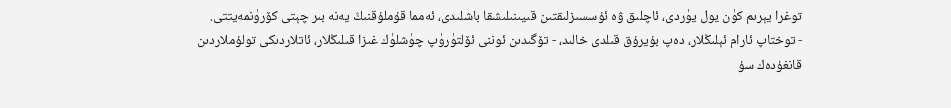توغرا يېرىم كۈن يول يۈردى، ئاچلىق ۋە ئۇسسىزلىقتىن قىيىنىلىشقا باشلىدى، ئەمما قۇملۇقنىڭ يەنە بىر چېتى كۆرۈنمەيتتى.
- توختاپ ئارام ئېلىڭلار، دەپ بۇيرۇق قىلدى خالىد، - تۆگىدىن ئوننى ئۆلتۈرۈپ چۈشلۈك غىزا قىلىڭلار، ئاتلاردىكى تولۇملاردىن قانغۇدەك سۇ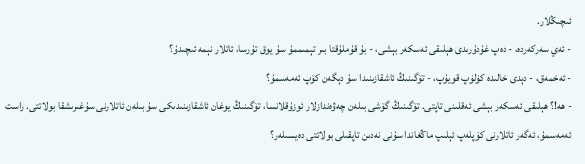ئىچىڭلار.
- ئەي سەركەردە، - دەپ غۇدۇرىدى ھېلىقى ئەسكەر بېشى، - بۇ قۇملۇقتا بىر تېمىممۇ سۇ يوق تۇرسا، ئاتلار نېمە ئىچىدۇ؟
- ئەخمەق، - دېدى خالىدە كۈلۈپ قويۇپ، - تۆگىنىڭ ئاشقازىنىدا سۇ دېگەن كۆپ ئەمەسمۇ؟
- ھە!؟ ھېلىقى ئەسكەر بېشى ئەقلىنى تاپتى. تۆگىنىڭ گۆشى بىلەن چەۋەندازلار ئوزۇقلانسا، تۆگىنىڭ يوغان ئاشقازىنىدىكى سۇ بىلەن ئاتلارنى سۇغىرىشقا بولاتتى. راست ئەمەسمۇ، ئەگەر ئاتلارنى كۆپلەپ ئېلىپ ماڭغاندا سۇنى نەدىن تاپقىلى بولاتتى دەيسىلەر؟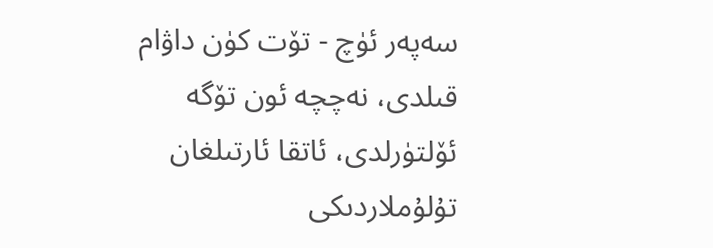سەپەر ئۈچ - تۆت كۈن داۋام قىلدى، نەچچە ئون تۆگە ئۆلتۈرلدى، ئاتقا ئارتىلغان تۇلۇملاردىكى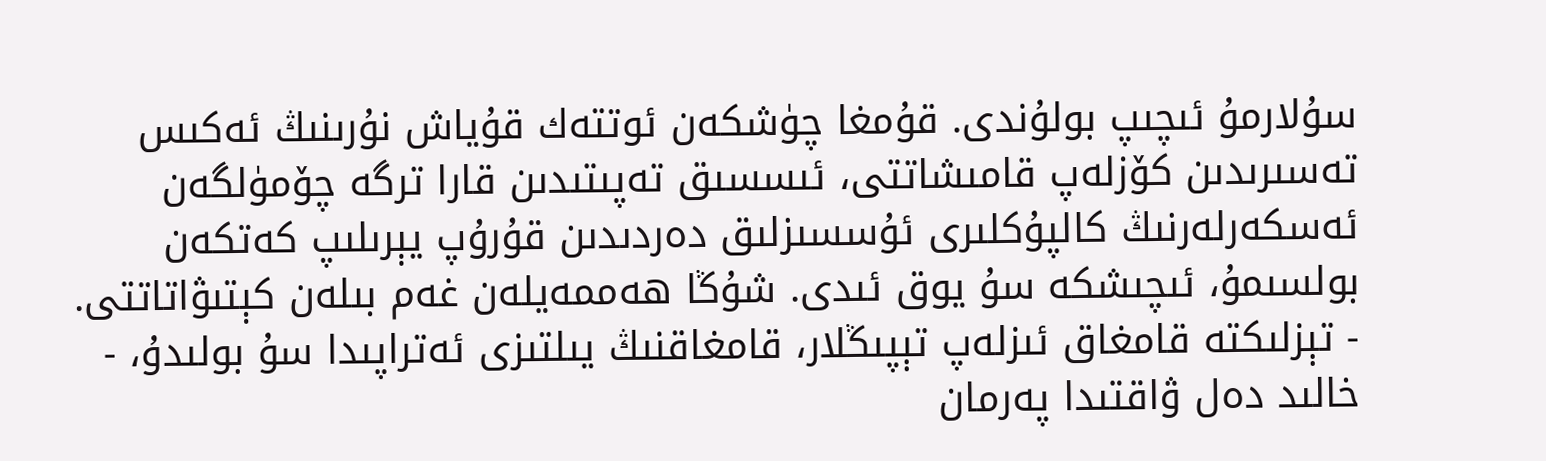سۇلارمۇ ئىچىپ بولۇندى. قۇمغا چۈشكەن ئوتتەك قۇياش نۇرىنىڭ ئەكىس تەسىرىدىن كۆزلەپ قامىشاتتى، ئىسسىق تەپىتىدىن قارا ترگە چۆمۈلگەن ئەسكەرلەرنىڭ كالپۇكلىرى ئۇسسىزلىق دەردىدىن قۇرۇپ يېرىلىپ كەتكەن بولسىمۇ، ئىچىشكە سۇ يوق ئىدى. شۇڭا ھەممەيلەن غەم بىلەن كېتىۋاتاتتى.
- تېزلىكتە قامغاق ئىزلەپ تېپىڭلار، قامغاقنىڭ يىلتىزى ئەتراپىدا سۇ بولىدۇ، - خالىد دەل ۋاقتىدا پەرمان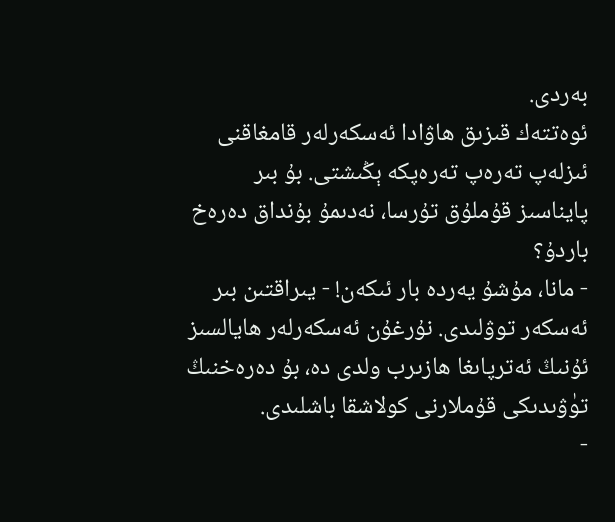بەردى.
ئوەتتەك قىزىق ھاۋادا ئەسكەرلەر قامغاقنى ئىزلەپ تەرەپ تەرەپكە ېڭىشتى. بۇ بىر پايناسىز قۇملۇق تۇرسا، نەدىمۇ بۇنداق دەرەخ باردۇ؟
- مانا، مۇشۇ يەردە بار ئىكەن! - يىراقتىن بىر ئەسكەر توۋلىدى. نۇرغۇن ئەسكەرلەر ھايالسىز ئۇنىڭ ئەترپاىغا ھازىرب ولدى دە، بۇ دەرەخنىڭ تۈۋىدىكى قۇملارنى كولاشقا باشلىدى.
-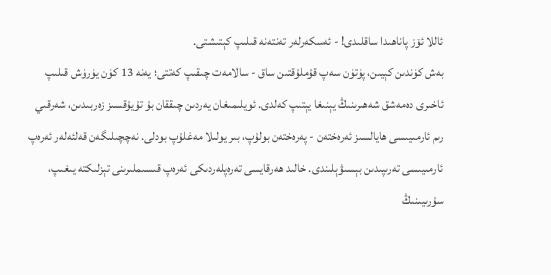ئاللا ئۆز پاناھىدا ساقلىدى! - ئەسكەرلەر تەنتەنە قىلىپ كېتىشتى.
بەش كۈندىن كېيىن، پۈتۈن سەپ قۇملۇقتىن ساق - سالامەت چىقىپ كەتتى؛ يەنە 13 كۈن يۈرۈش قىلىپ ئاخىرى دەمەشق شەھىرىنىڭ يېنىغا يېتىپ كەلدى. ئويلىمىغان يەردىن چىققان بۇ تۇيۇقسىز زەربىدىن، شەرقىي رىم ئارمىيىسى ھايالسىز ئەرەختەن - پەرەختەن بولۇپ، بىر يولىلا مەغلۇپ بودلى. نەچچىلىگەن قەلئەلەر ئەرەپ ئارمىيىسى تەرىپىدىن بېسىۋېلىندى. خالىد ھەرقايسى تەرەپلەردىكى ئەرەپ قىسىملىرىنى تېزلىكتە يىغىپ، سۇرىيىنىڭ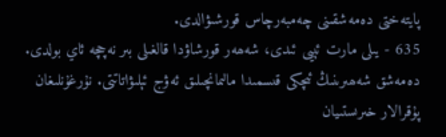پايتەختى دەمەشقىنى چەمبەرچاس قورشىۋالدى.
635 - يىلى مارت ئېيى ئىدى، شەھەر قورشاۋدا قالغىلى بىر نەچچە ئاي بولدى. دەمەشق شەھىرىنىڭ ئىچكى قىسمىدا مالىمانچىلىق ئەۋج ئېلىۋاتاتتى. نۇرغۇنلىغان پۇقرالار خىرىستىيان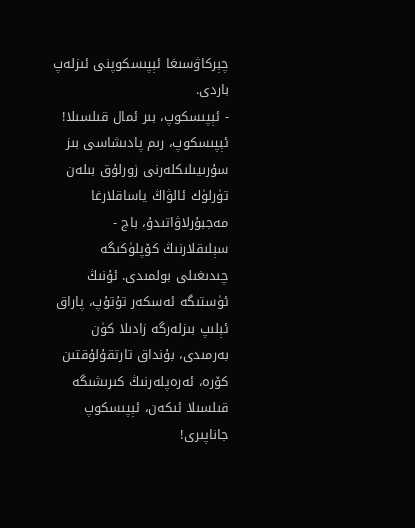چېركاۋسىغا ئېپىسكوپنى ئىزلەپ باردى.
- ئېپىسكوپ، بىر ئمال قىلسىلا!
ئېپىسكوپ، رىم پادىشاسى بىز سۇرىيىلىكلەرنى زورلۇق بىلەن تۈرلۈك ئالۋاڭ ياساقلارغا مەجبۇرلاۋاتىدۇ، باج - سېلىقلارنىڭ كۆپلۈكىگە چىدىغىلى بولمىدى. ئۇنىڭ ئۈستىگە ئەسكەر تۇتۇپ، پاراق ئېلىپ بىزلەرگە زادىلا كۈن بەرمىدى، بۇنداق تارتقۇلۇقتىن كۆرە، ئەرەپلەرنىڭ كىرىشىگە قىلسىلا ئىكەن، ئېپىسكوپ جاناپىرى!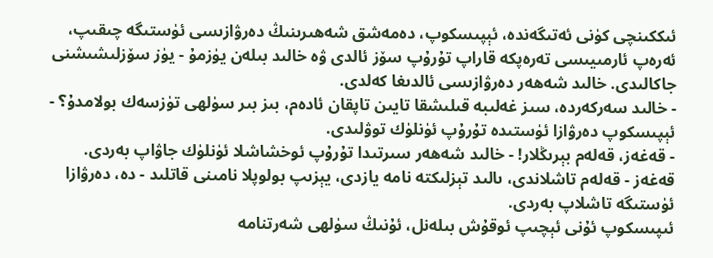ئىككىنچى كۈنى ئەتىگەندە، ئېپىسكوپ، دەمەشق شەھىرىنىڭ دەرۋازىسى ئۈستىگە چىقىپ، ئەرەپ ئارمىيىسى تەرەپكە قاراپ تۇرۇپ سۆز ئالدى ۋە خالىد بىلەن يۈزمۇ - يۈز سۆزلىشىشنى جاكالىدى. خالىد شەھەر دەرۋازىسى ئالدىغا كەلدى.
- خالىد سەركەردە، سىز غەلىبە قىلىشقا تايىن تاپقان ئادەم، بىز بىر سۈلھى تۈزسەك بولامدۇ؟ - ئېپىسكوپ دەرۋازا ئۈستىدە تۇرۇپ ئۈنلۈك توۋلىدى.
- قەغەز، قەلەم بېرىڭلار! - خالىد شەھەر سىرتىدا تۇرۇپ ئوخشاشلا ئۈنلۈك جاۋاپ بەردى.
قەغەز - قەلەم تاشلاندى، ىالىد تېزلىكتە نامە يازدى، يېزىپ بولوپلا نامىنى قاتلىد - دە، دەرۋازا ئۈستىگە تاشلاپ بەردى.
ئىپىسكوپ ئۇنى ئېچىپ ئوقۇش بىلەنل، ئۇنىڭ سۈلھى شەرتنامە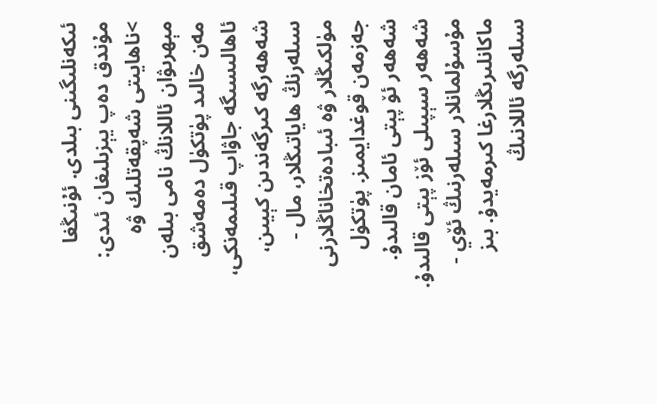ئىكەنلىگىنى بىلدى. ئۇنىڭغا مۇندق دەپ يېزىلىغان ئىدى:
>ناھايىتى شەپقەتلىك ۋە مېھرىۋان ئاللانڭ نامى بىلەن مەن خالىد پۈتكۈل دەمەشق ئاھالىسىگە جاۋاپ قىلىمەنكى، شەھەرگە كىرگەندىن كېيىن، سىلەرنڭ ھاياتىڭلار، مال - مۈلكىڭلار ۋە ئىبادەتخاناڭلارنى جەزمەن قوغدايمىز. پۈتكۈل شەھەر ئۆ پېتى ئامان قالىدۇ. شەھەر سېپىلى ئۆز پېتى قالىدۇ. مۇسۇلمانلار سىلەرنىڭ ئۆي - ماكانلىرىڭلارغا كىرمەيدۇ. بىز سىلەرگە ئاللانىڭ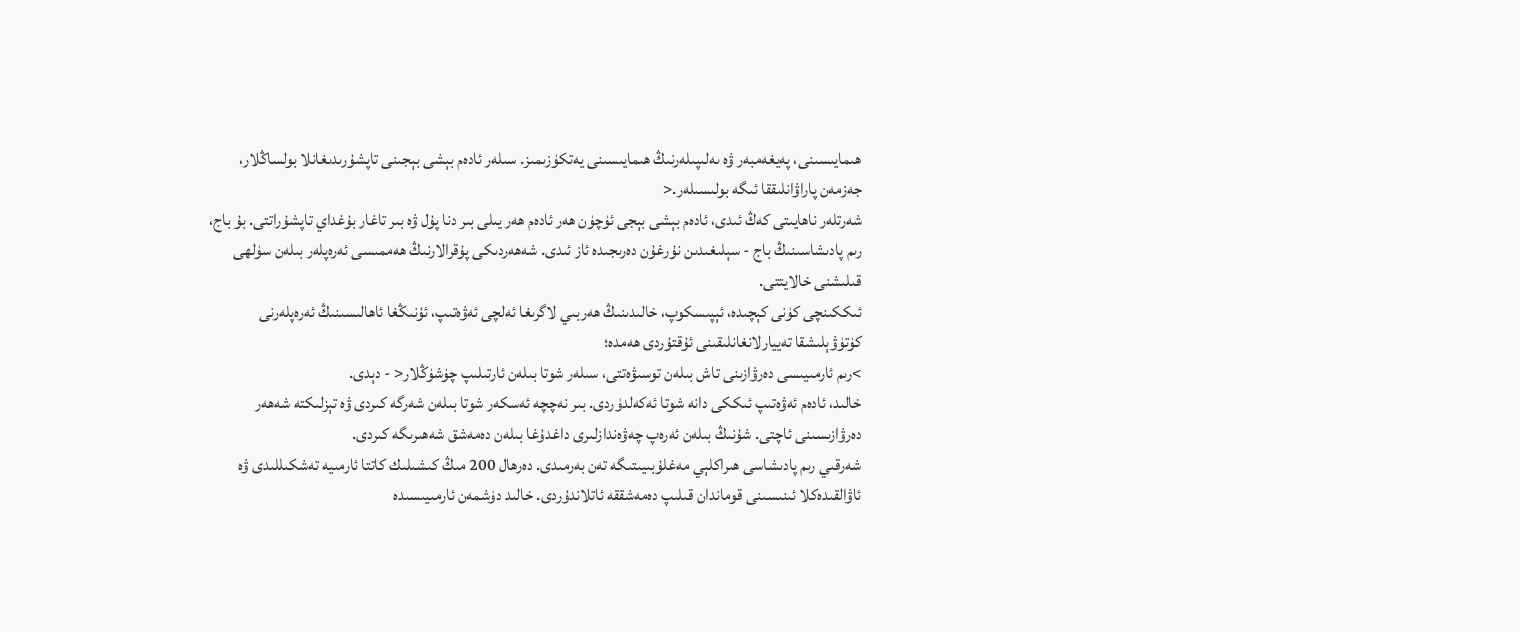ھىمايىسىنى، پەيغەمبەر ۋە ىەلىپىلەرنىڭ ھىمايىسىنى يەتكۈزىمىز. سىلەر ئادەم بېشى بېجىنى تاپشۇرىدىغانلا بولساڭلار، جەزمەن پاراۋانلىققا ئىگە بولىسىلەر.<
شەرتلەر ناھايىتى كەڭ ئىدى، ئادەم بېشى بېجى ئۈچۈن ھەر ئادەم ھەر يىلى بىر دنا پۇل ۋە بىر تاغار بۇغداي تاپشۇراتتى. بۇ باج، رىم پادىشاسىنىڭ باج - سېلىغىدىن نۇرغۇن دەرىجىدە ئاز ئىدى. شەھەردىكى پۇقرالارنىڭ ھەممىسى ئەرەپلەر بىلەن سۈلھى قىلىشنى خالايتتى.
ئىككىنچى كۈنى كېچىدە، ئېپىسكوپ، خالىدىنىڭ ھەربىي لاگرىغا ئەلچى ئەۋەتىپ، ئۇنىڭغا ئاھالىسىنىڭ ئەرەپلەرنى كۈتۈۋېلىشقا تەييارلانغانلىقىنى ئۇقتۇردى ھەمدە؛
>رىم ئارمىيىسى دەرۋازىنى تاش بىلەن توسىۋەتتى، سىلەر شوتا بىلەن ئارتىلىپ چۈشۈڭلار< - دېدى.
خالىد، ئادەم ئەۋەتىپ ئىككى دانە شوتا ئەكەلدۈردى. بىر نەچچە ئەسكەر شوتا بىلەن شەرگە كىردى ۋە تېزلىكتە شەھەر دەرۋازىسىنى ئاچتى. شۇنىڭ بىلەن ئەرەپ چەۋەندازلىرى داغدۇغا بىلەن دەمەشق شەھىرىگە كىردى.
شەرقىي رىم پادىشاسى ھىراكلېي مەغلۇبىيىتىگە تەن بەرمىدى. دەرھال 200 مىڭ كىشىلىك كاتتا ئارمىيە تەشكىللىدى ۋە ئاۋالقىدەكلا ئىنىسىنى قوماندان قىلىپ دەمەشققە ئاتلاندۇردى. خالىد دۈشمەن ئارمىيىسىدە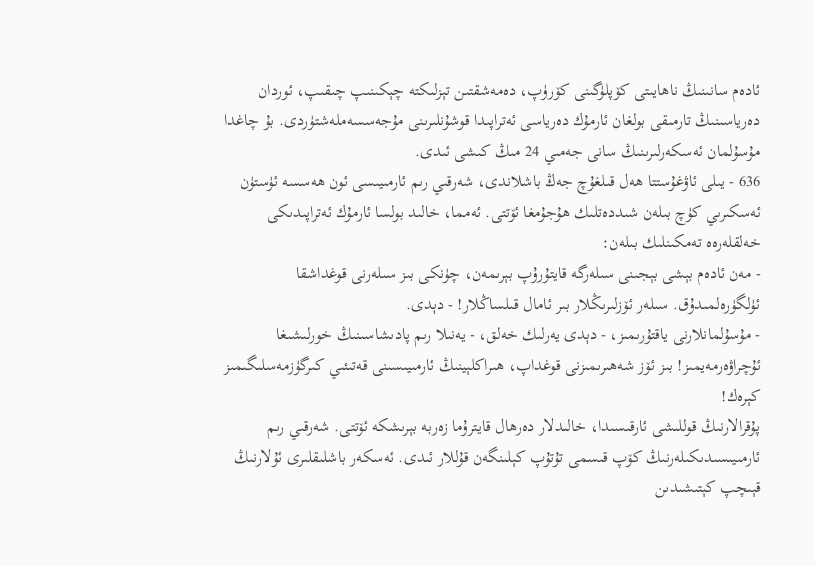ئادەم سانىنىڭ ناھايىتى كۆپلۈگىنى كۆرۈپ، دەمەشقتىن تېزلىكتە چېكىنىپ چىقىپ، ئوردان دەرياسىنىڭ تارمىقى بولغان ئارمۇك دەرياسى ئەتراپىدا قوشۇنلىرىنى مۇجەسسەملەشتۈردى. بۇ چاغدا مۇسۇلمان ئەسكەرلىرىنىڭ سانى جەمىي 24 مىڭ كىشى ئىدى.
636 - يىلى ئاۋغۇستتا ھەل قىلغۇچ جەڭ باشلاندى، شەرقىي رىم ئارمىيىسى ئون ھەسسە ئۈستۈن ئەسكىرىي كۈچ بىلەن شىددەتلىك ھۇجۇمغا ئۆتتى. ئەمما، خالىد بولسا ئارمۇك ئەتراپىدىكى خەلقلەرەە تەمكىنلىك بىلەن:
- مەن ئادەم بېشى بېجىنى سىلەرگە قايتۇرۇپ بېرىمەن، چۈنكى بىز سىلەرنى قوغداشقا ئۈلگۈرەلمىدۇق. سىلەر ئۆزلىرىڭلار بىر ئامال قىلساڭلار! - دېدى.
- مۇسۇلمانلارنى ياقتۇرىمىز، - دېدى يەرلىك خەلق، - يەنىلا رىم پادىشاسىنىڭ خورلىشىغا ئۇچراۋەرمەيمىز! بىز ئۆز شەھىرىمىزنى قوغداپ، ھىراكلېينىڭ ئارمىيىسىنى قەتىئىي كىرگۈزمەسلىگىمىز كېرەك!
پۇقرالارنىڭ قوللىشى ئارقىسىدا، خالىدلار دەرھال قايترۇما زەربە بېرىشكە ئۆتتى. شەرقىي رىم ئارمىيىسىدىكىلەرنىڭ كۆپ قىسمى تۇتۇپ كېلىنگەن قۇللار ئىدى. ئەسكەر باشلىقلىرى ئۇلارنىڭ قېىچپ كېتىشىدىن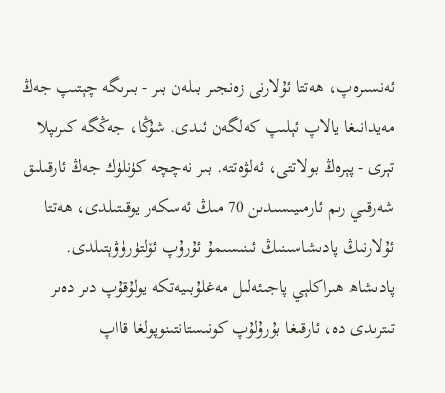ئەنسىرەپ، ھەتتا ئۇلارنى زەنجىر بىلەن بىر - بىرىگە چېتىپ جەڭ مەيدانىغا يالاپ ئېلىپ كەلگەن ئىدى. شۇڭا، جەڭگە كىرىپلا تېرى - پېرەڭ بولاتتى، ئەلۋەتتە. بىر نەچچە كۈنلۈك جەڭ ئارقىلىق شەرقىي رىم ئارمىيىسىدىن 70 مىڭ ئەسكەر يوقىتىلدى، ھەتتا ئۇلارنىڭ پادىشاسىنىڭ ئىنىسىمۇ ئۇرۇپ ئۆلتۈرۈۋېتىلدى. پادىشاھ ھىراكلېي پاجىئەلىل مەغلۇبىيەتكە يولۇقۇپ دىر دەىر تىترىدى دە، ئارقىغا بۇرۇلۇپ كونىستانتىنوپولغا قااپ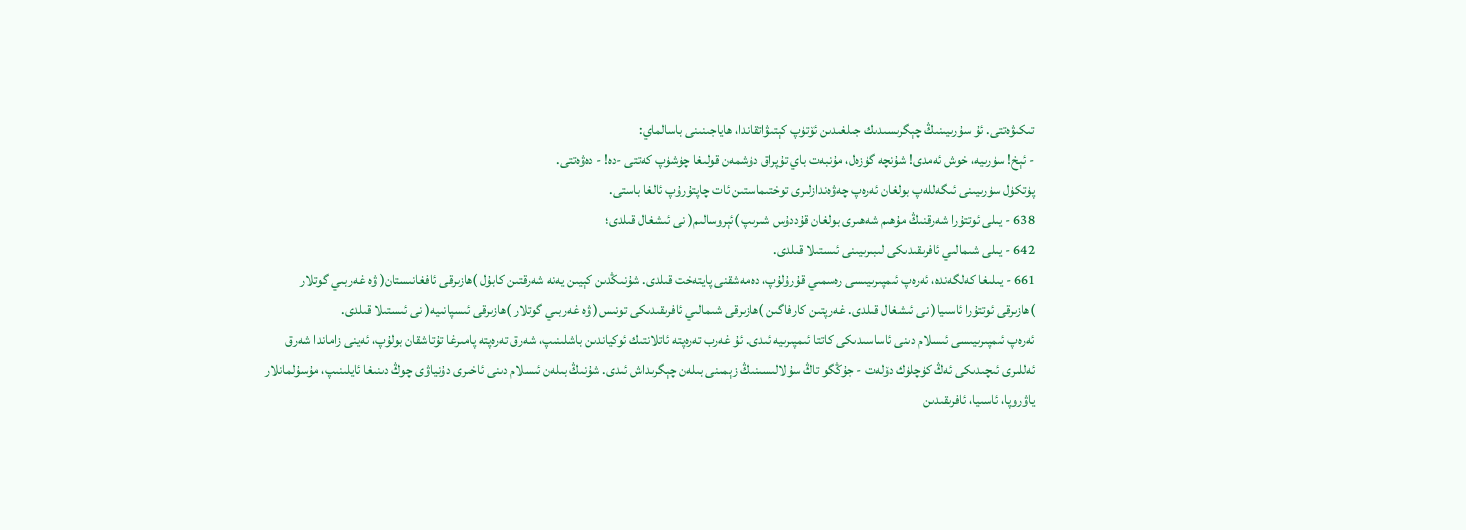تىكىۋەتتى. ئۇ سۇرىيىنىڭ چېگرىسىدىك جىلغىدىن ئۆتۈپ كېتىۋاتقاندا، ھاياجىنىنى باسالماي:
- ئېخ! سۈرىيە، خوش ئەمدى! شۇنچە گۈزەل، مۇنبەت باي تۇپراق دۈشمەن قولىغا چۈشۈپ كەتتى -دە! - دەۋەتتى.
پۈتكۈل سۈرىيىنى ئىگەللەپ بولغان ئەرەپ چەۋەندازلىرى توختىماستىن ئات چاپتۇرۇپ ئالغا باستى.
638 - يىلى ئوتتۇرا شەرقنىڭ مۇھىم شەھىرى بولغان قۇددۇس شىرىپ )ئېروسالىم( نى ئىشغال قىلدى؛
642 - يىلى شىمالىي ئافرىقىدىكى لىبىرىيىنى ئىستىلا قىلدى.
661 - يىلىغا كەلگەندە، ئەرەپ ئىمپىرىيىسى رەسمىي قۇرۇلۇپ، دەمەشقنى پايتەخت قىلدى. شۇنىڭدىن كېيىن يەنە شەرقتىن كابۇل )ھازىرقى ئافغانىستان( ۋە غەربىي گوتلار )ھازىرقى ئوتتۇرا ئاسىيا( نى ئىشغال قىلدى. غەرپتىن كارفاگىن )ھازىرقى شىمالىي ئافرىقىدىكى تونىس( ۋە غەربىي گوتلار )ھازىرقى ئىسپانىيە( نى ئىستىلا قىلدى.
ئەرەپ ئىمپىرىيىسى ئىسلام دىنى ئاساسىدىكى كاتتا ئىمپىرىيە ئىدى. ئۇ غەرب تەرەپتە ئاتلانتىك ئوكياندىن باشلىنىپ، شەرق تەرەپتە پامىرغا تۇتاشقان بولۇپ، ئەينى زاماندا شەرق ئەللىرى ئىچىدىكى ئەڭ كۈچلۈك دۆلەت - جۇڭگو تاڭ سۇلالىسىنىڭ زېمىنى بىلەن چېگرىداش ئىدى. شۇنىڭ بىلەن ئىسلام دىنى ئاخىرى دۇنياۋى چوڭ دىنىغا ئايلىنىپ، مۇسۇلمانلار ياۋروپا، ئاسىيا، ئافرىقىدىن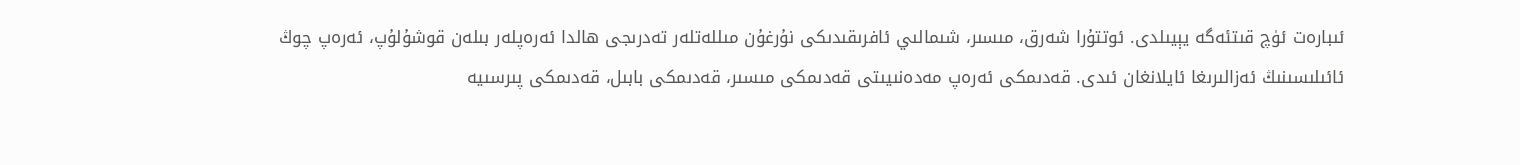ئىبارەت ئۈچ قىتئەگە يېيىلدى. ئوتتۇرا شەرق، مىسىر، شىمالىي ئافرىقىدىكى نۇرغۇن مىللەتلەر تەدرىجى ھالدا ئەرەپلەر بىلەن قوشۇلۇپ، ئەرەپ چوڭ ئائىلىسىنىڭ ئەزالىرىغا ئايلانغان ئىدى. قەدىمكى ئەرەپ مەدەنىيىتى قەدىمكى مىسىر، قەدىمكى بابىل، قەدىمكى پىرسىيە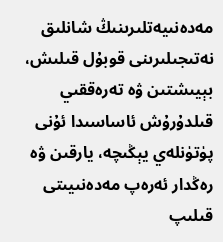مەدەنىيەتلىرىنىڭ شانلىق نەتىجىلىرىنى قوبۇل قىلىش، بېيىشتىن ۋە تەرەققىي قىلدۇرۇش ئاساسىدا ئۇنى پۈتۈنلەي يېڭىچە، يارقىن ۋە رەڭدار ئەرەپ مەدەنىيىتى قىلىپ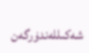شەكىللەندۈرگەن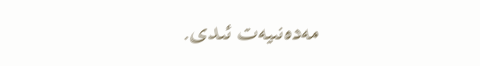مەدەنىيەت ئىدى.